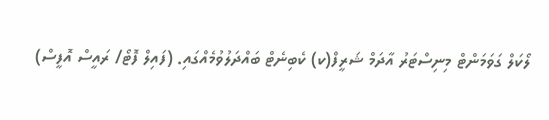ލޯކަލް ގަވަމަންޓް މިނިސްޓަރު އާދަމް ޝަރީފް(ކ) ކެބިނެޓް ބައްދަލުވުމެއްގައި. (ފައިލް ފޮޓޯ/ ރައީސް އޮފީސް)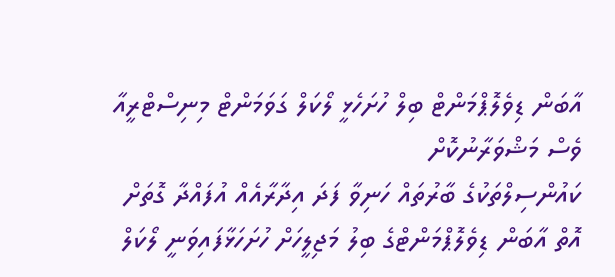އާބަން ޑިވެލޮޕްމަންޓް ބިލް ހުށަހެޅީ ލޯކަލް ގަވަމަންޓް މިނިސްޓްރީއާ ވެސް މަޝްވަރާނުކޮށް
ކައުންސިލްތަކުގެ ބާރުތައް ހަނިވާ ފަދަ އިދާރާއެއް އުފައްދާ ގޮތަށް އޮތް އާބަން ޑިވެލޮޕްމަންޓްގެ ބިލު މަޖިލީހަށް ހުށަހަޅާފައިވަނީ ލޯކަލް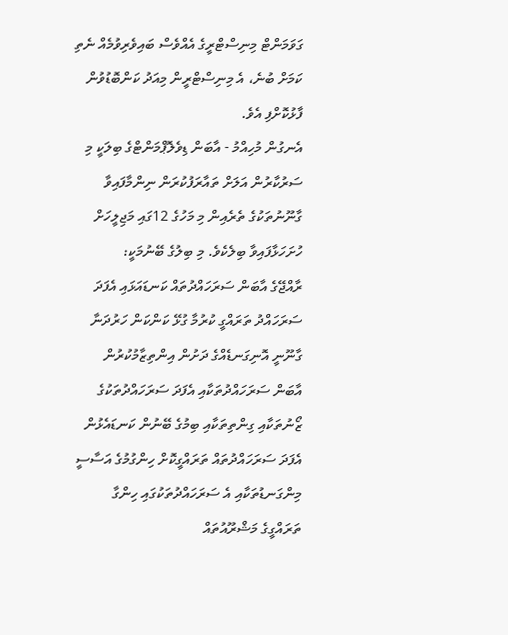ގަވަމަންޓް މިނިސްޓްރީގެ އެއްވެސް ބައިވެރިވުމެއް ނެތި ކަމަށް ބުނެ، އެ މިނިސްޓްރީން މިއަދު ކަންބޮޑުވުން ފާޅުކޮށްފި އެވެ.
އެނގުން މުހިއްމު - އާބަން ޑިވެލޮޕްމަންޓްގެ ބިލަކީ މި ސަރުކާރުން އަލަށް ތައާރަފުކުރަން ނިންމާފައިވާ ގާނޫނުތަކުގެ ތެރެއިން މި މަހުގެ 12ގައި މަޖިލީހަށް ހުށަހަޅާފައިވާ ބިލެކެވެ. މި ބިލުގެ ބޭނުމަކީ:
ރާއްޖޭގެ އާބަން ސަރަހައްދުތައް ކަނޑައަޅައި އެފަދަ ސަރަހައްދު ތަރައްގީ ކުރުމާ ގުޅޭ ކަންކަން ހަރުދަނާ ގާނޫނީ އޮނިގަނޑެއްގެ ދަށުން އިންތިޒާމުކުރުން
އާބަން ސަރަހައްދުތަކާއި އެފަދަ ސަރަހައްދުތަކުގެ ޒޯނުތަކާއި ގިންތިތަކާއި ބިމުގެ ބޭނުން ކަނޑައެޅުން
އެފަދަ ސަރަހައްދުތައް ތަރައްގީކޮށް ހިންގުމުގެ އަސާސީ މިންގަނޑުތަކާއި އެ ސަރަހައްދުތަކުގައި ހިންގާ ތަރައްގީގެ މަޝްރޫއުތައް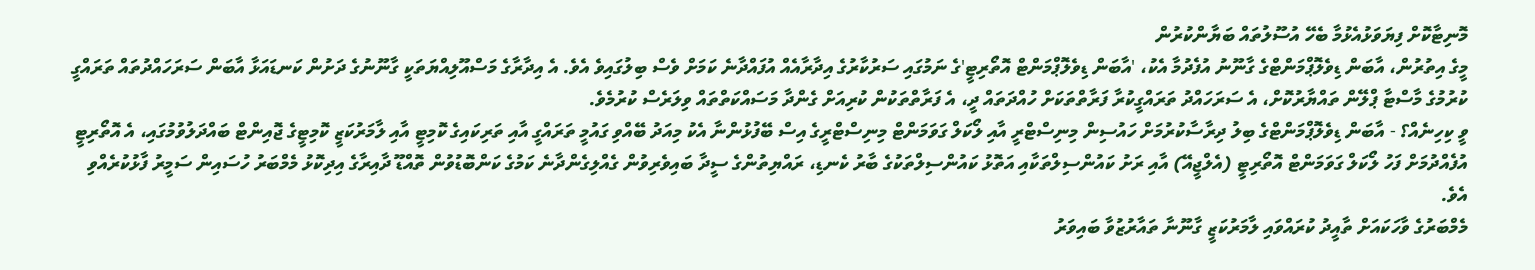މޮނިޓާކޮށް ފިޔަވަޅުއެޅުމާ ބެހޭ އުސޫލުތައް ބަޔާންކުރުން
މީގެ އިތުރުން، އާބަން ޑިވެލޮޕްމަންޓްގެ ގާނޫނު އުފެދުމާ އެކު، 'އާބަން ޑިވެލޮޕްމަންޓް އޮތޯރިޓީ'ގެ ނަމުގައި ސަރުކާރުގެ އިދާރާއެއް އުފައްދާނެ ކަމަށް ވެސް ބިލުގައިވެ އެވެ. އެ އިދާރާގެ މަސްއޫލިއްޔަތަކީ ގާނޫނުގެ ދަށުން ކަނޑައަޅާ އާބަން ސަރަހައްދުތައް ތަރައްގީ ކުރުމުގެ މާސްޓާ ޕްލޭން ތައްޔާރުކޮށް، އެ ސަރަހައްދު ތަރައްގީކުރާ ފަރާތްތަކަށް ހުއްދަތައް ދީ، އެ ފަރާތްތަކުން ކުރިއަށް ގެންދާ މަސައްކަތްތައް ވިލަރެސް ކުރުމެވެ.
ވީ ކިހިނެއް؟ - އާބަން ޑިވެލޮޕްމަންޓްގެ ބިލު ދިރާސާކުރުމަށް ހައުސިން މިނިސްޓްރީ އާއި ލޯކަލް ގަވަމަންޓް މިނިސްޓްރީގެ އިސް ބޭފުޅުންނާ އެކު މިއަދު ބޭއްވި ގައުމީ ތަރައްގީ އާއި ތަރިކައިގެ ކޮމިޓީ އާއި ލާމަރުކަޒީ ކޮމިޓީގެ ޖޮއިންޓް ބައްދަލުވުމުގައި، އެ އޮތޯރިޓީ އުފެއްދުމަށް ފަހު ލޯކަލް ގަވަމަންޓް އޮތޯރިޓީ (އެލްޖީއޭ) އާއި ރަށު ކައުންސިލްތަކާއި އަތޮޅު ކައުންސިލްތަކުގެ ބާރު ކެނޑި، ރައްޔިތުންގެ ސީދާ ބައިވެރިވުން ގެއްލިގެންދާނެ ކަމުގެ ކަންބޮޑުވުން ތޮއްޑޫ ދާއިރާގެ އިދިކޮޅު މެމްބަރު ހުސައިން ސަމީރު ފާޅުކުރެއްވި އެވެ.
މެމްބަރުގެ ވާހަކައަށް ތާއީދު ކުރައްވައި ލާމަރުކަޒީ ގާނޫނާ ތައާރުޒުވާ ބައިވަރު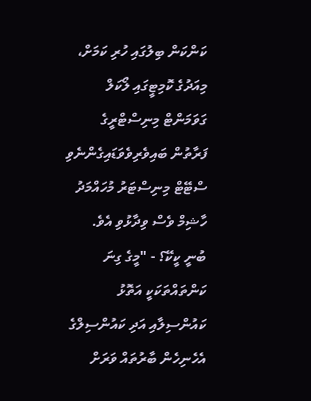ކަންކަން ބިލުގައި ހުރި ކަމަށް، މިއަދުގެ ކޮމިޓީގައި ލޯކަލް ގަވަމަންޓް މިނިސްޓްރީގެ ފަރާތުން ބައިވެރިވެވަޑައިގެންނެވި ސްޓޭޓް މިނިސްޓަރު މުހައްމަދު ހާޝިމް ވެސް ވިދާޅުވި އެވެ.
ބުނީ ކީކޭ؟ - "މީގެ ގިނަ ކަންތައްތަކަކީ އަތޮޅު ކައުންސިލާއި އަދި ކައުންސިލްގެ އެހެނިހެން ބާރުތައް ވަރަށް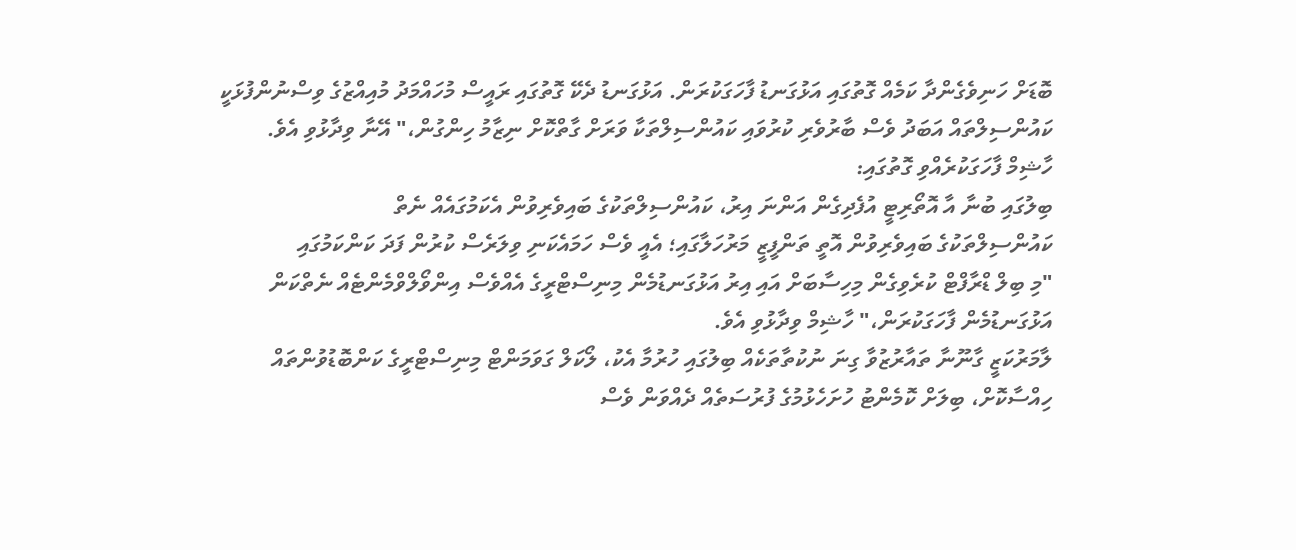ބޮޑަށް ހަނިވެގެންދާ ކަމެއް ގޮތުގައި އަޅުގަނޑު ފާހަގަކުރަން. އަޅުގަނޑު ދެކޭ ގޮތުގައި ރައީސް މުހައްމަދު މުއިއްޒުގެ ވިސްނުންފުޅަކީ ކައުންސިލްތައް އަބަދު ވެސް ބާރުވެރި ކުރުވައި ކައުންސިލްތަކާ ވަރަށް ގާތްކޮށް ނިޒާމު ހިންގުން،" އޭނާ ވިދާޅުވި އެވެ.
ހާޝިމް ފާހަގަކުރެއްވި ގޮތުގައި:
ބިލުގައި ބުނާ އާ އޮތޯރިޓީ އުފެދިގެން އަންނަ އިރު، ކައުންސިލްތަކުގެ ބައިވެރިވުން އެކަމުގައެއް ނެތް
ކައުންސިލްތަކުގެ ބައިވެރިވުން އޮތީ ތަންފީޒީ މަރުހަލާގައި؛ އެއީ ވެސް ހަމައެކަނި ވިލަރެސް ކުރުން ފަދަ ކަންކަމުގައި
"މި ބިލް ޑްރާފްޓް ކުރެވިގެން މިހިސާބަށް އައި އިރު އަޅުގަނޑުމެން މިނިސްޓްރީގެ އެއްވެސް އިންވޯލްވްމެންޓެއް ނެތްކަން އަޅުގަނޑުމެން ފާހަގަކުރަން،" ހާޝިމް ވިދާޅުވި އެވެ.
ލާމަރުކަޒީ ގާނޫނާ ތައާރުޒުވާ ގިނަ ނުކުތާތަކެއް ބިލުގައި ހުރުމާ އެކު، ލޯކަލް ގަވަމަންޓް މިނިސްޓްރީގެ ކަންބޮޑުވުންތައް ހިއްސާކޮށް، ބިލަށް ކޮމެންޓު ހުށަހެޅުމުގެ ފުރުސަތެއް ދެއްވަން ވެސް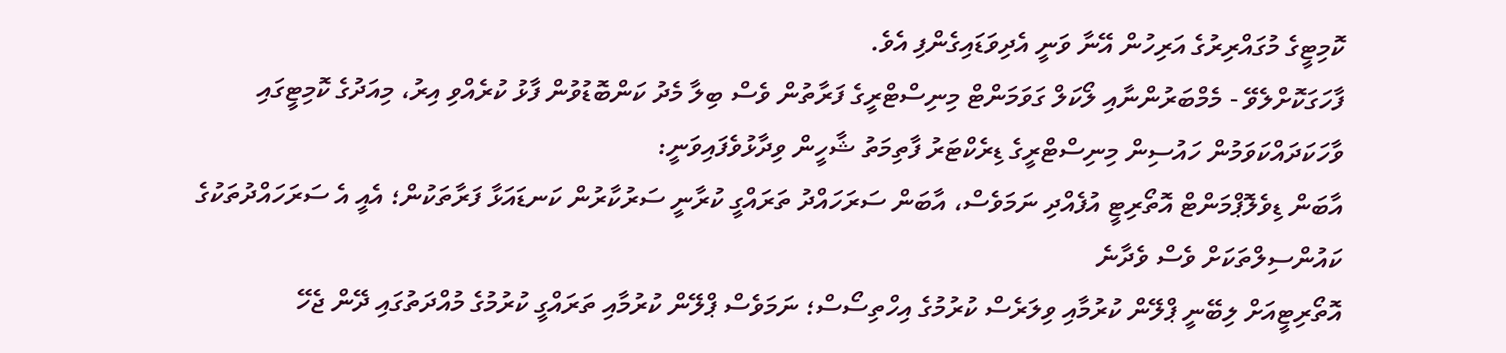ކޮމިޓީގެ މުގައްރިރުގެ އަރިހުން އޭނާ ވަނީ އެދިވަޑައިގެންފި އެވެ.
ފާހަގަކޮށްލެވޭ - މެމްބަރުންނާއި ލޯކަލް ގަވަމަންޓް މިނިސްޓްރީގެ ފަރާތުން ވެސް ބިލާ މެދު ކަންބޮޑުވުން ފާޅު ކުރެއްވި އިރު، މިއަދުގެ ކޮމިޓީގައި ވާހަކަދައްކަވަމުން ހައުސިން މިނިސްޓްރީގެ ޑިރެކްޓަރު ފާތިމަތު ޝާހީން ވިދާޅުވެފައިވަނީ:
އާބަން ޑިވެލޮޕްމަންޓް އޮތޯރިޓީ އުފެއްދި ނަމަވެސް، އާބަން ސަރަހައްދު ތަރައްގީ ކުރާނީ ސަރުކާރުން ކަނޑައަޅާ ފަރާތަކުން؛ އެއީ އެ ސަރަހައްދުތަކުގެ ކައުންސިލްތަކަށް ވެސް ވެދާނެ
އޮތޯރިޓީއަށް ލިބޭނީ ޕްލޭން ކުރުމާއި ވިލަރެސް ކުރުމުގެ އިހްތިސޯސް؛ ނަމަވެސް ޕްލޭން ކުރުމާއި ތަރައްގީ ކުރުމުގެ މުއްދަތުގައި ދޭން ޖެހޭ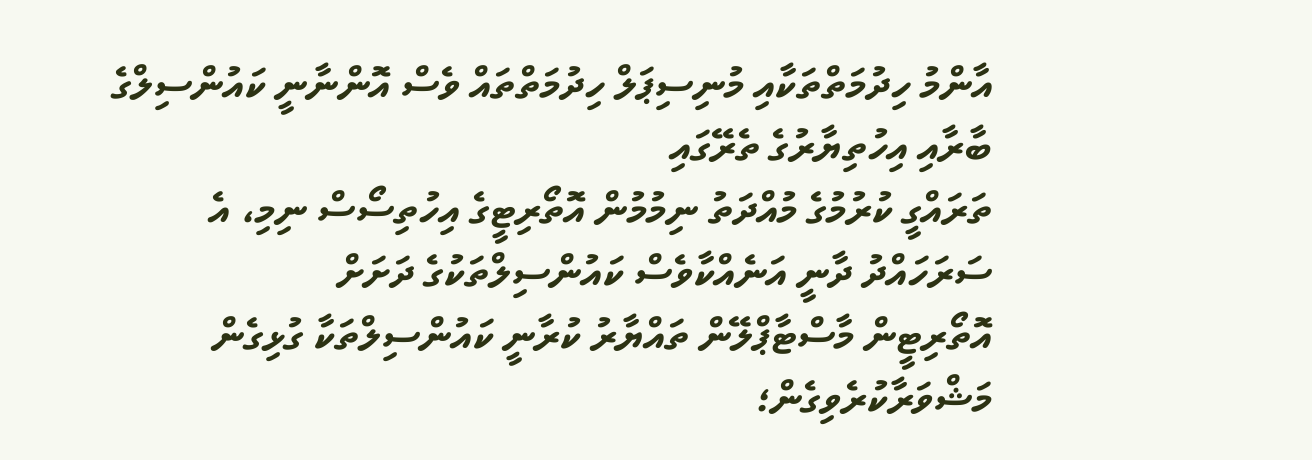އާންމު ހިދުމަތްތަކާއި މުނިސިޕަލް ހިދުމަތްތައް ވެސް އޮންނާނީ ކައުންސިލްގެ ބާރާއި އިހުތިޔާރުގެ ތެރޭގައި
ތަރައްގީ ކުރުމުގެ މުއްދަތު ނިމުމުން އޮތޯރިޓީގެ އިހުތިސޯސް ނިމި، އެ ސަރަހައްދު ދާނީ އަނެއްކާވެސް ކައުންސިލްތަކުގެ ދަށަށް
އޮތޯރިޓީން މާސްޓާޕްލޭން ތައްޔާރު ކުރާނީ ކައުންސިލްތަކާ ގުޅިގެން މަޝްވަރާކުރެވިގެން؛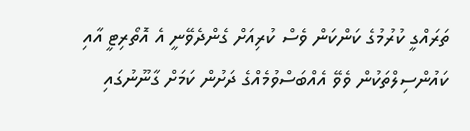ތަރައްގީ ކުރުމުގެ ކަންކަން ވެސް ކުރިއަށް ގެންދެވޭނީ އެ އޮތޯރިޓީ އާއި ކައުންސިލްތަކުން ވެވޭ އެއްބަސްވުމެއްގެ ދަށުން ކަމަށް ގާނޫނުގައި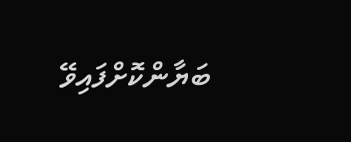ބަޔާންކޮށްފައިވޭ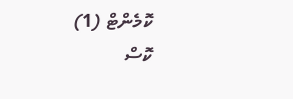ކޮމެންޓް (1)
ކޮސް